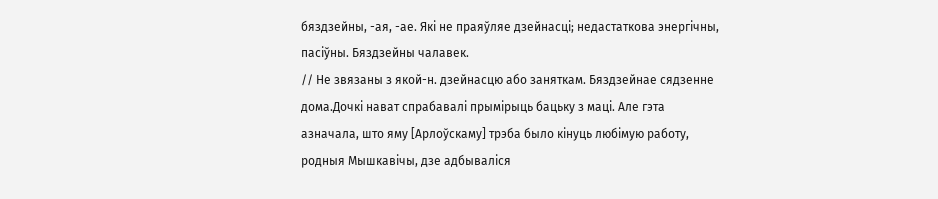бяздзейны, -ая, -ае. Які не праяўляе дзейнасці; недастаткова энергічны, пасіўны. Бяздзейны чалавек.
// Не звязаны з якой-н. дзейнасцю або заняткам. Бяздзейнае сядзенне дома.Дочкі нават спрабавалі прымірыць бацьку з маці. Але гэта азначала, што яму [Арлоўскаму] трэба было кінуць любімую работу, родныя Мышкавічы, дзе адбываліся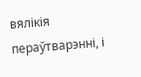вялікія пераўтварэнні, і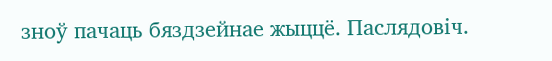зноў пачаць бяздзейнае жыццё. Паслядовіч.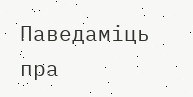Паведаміць пра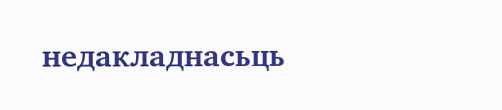недакладнасьць